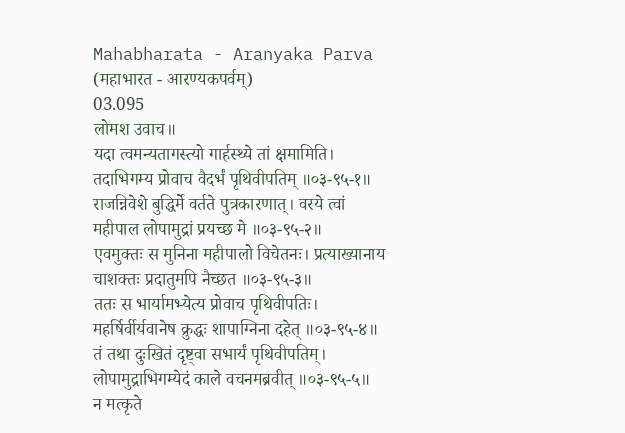Mahabharata - Aranyaka Parva (महाभारत - आरण्यकपर्वम्)
03.095
लोमश उवाच॥
यदा त्वमन्यतागस्त्यो गार्हस्थ्ये तां क्षमामिति। तदाभिगम्य प्रोवाच वैदर्भं पृथिवीपतिम् ॥०३-९५-१॥
राजन्निवेशे बुद्धिर्मे वर्तते पुत्रकारणात्। वरये त्वां महीपाल लोपामुद्रां प्रयच्छ मे ॥०३-९५-२॥
एवमुक्तः स मुनिना महीपालो विचेतनः। प्रत्याख्यानाय चाशक्तः प्रदातुमपि नैच्छत ॥०३-९५-३॥
ततः स भार्यामभ्येत्य प्रोवाच पृथिवीपतिः। महर्षिर्वीर्यवानेष क्रुद्धः शापाग्निना दहेत् ॥०३-९५-४॥
तं तथा दुःखितं दृष्ट्वा सभार्यं पृथिवीपतिम्। लोपामुद्राभिगम्येदं काले वचनमब्रवीत् ॥०३-९५-५॥
न मत्कृते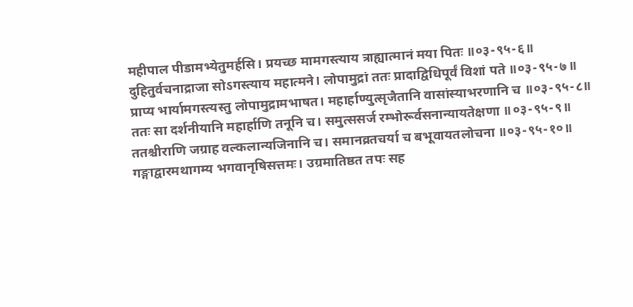महीपाल पीडामभ्येतुमर्हसि। प्रयच्छ मामगस्त्याय त्राह्यात्मानं मया पितः ॥०३-९५-६॥
दुहितुर्वचनाद्राजा सोऽगस्त्याय महात्मने। लोपामुद्रां ततः प्रादाद्विधिपूर्वं विशां पते ॥०३-९५-७॥
प्राप्य भार्यामगस्त्यस्तु लोपामुद्रामभाषत। महार्हाण्युत्सृजैतानि वासांस्याभरणानि च ॥०३-९५-८॥
ततः सा दर्शनीयानि महार्हाणि तनूनि च। समुत्ससर्ज रम्भोरूर्वसनान्यायतेक्षणा ॥०३-९५-९॥
ततश्चीराणि जग्राह वल्कलान्यजिनानि च। समानव्रतचर्या च बभूवायतलोचना ॥०३-९५-१०॥
गङ्गाद्वारमथागम्य भगवानृषिसत्तमः। उग्रमातिष्ठत तपः सह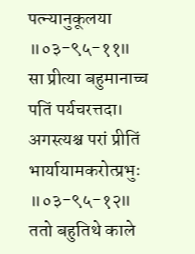पत्न्यानुकूलया ॥०३-९५-११॥
सा प्रीत्या बहुमानाच्च पतिं पर्यचरत्तदा। अगस्त्यश्च परां प्रीतिं भार्यायामकरोत्प्रभुः ॥०३-९५-१२॥
ततो बहुतिथे काले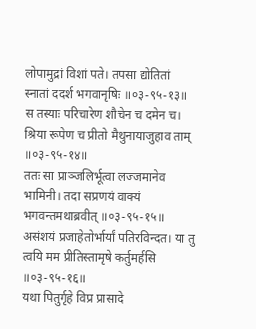लोपामुद्रां विशां पते। तपसा द्योतितां स्नातां ददर्श भगवानृषिः ॥०३-९५-१३॥
स तस्याः परिचारेण शौचेन च दमेन च। श्रिया रूपेण च प्रीतो मैथुनायाजुहाव ताम् ॥०३-९५-१४॥
ततः सा प्राञ्जलिर्भूत्वा लज्जमानेव भामिनी। तदा सप्रणयं वाक्यं भगवन्तमथाब्रवीत् ॥०३-९५-१५॥
असंशयं प्रजाहेतोर्भार्यां पतिरविन्दत। या तु त्वयि मम प्रीतिस्तामृषे कर्तुमर्हसि ॥०३-९५-१६॥
यथा पितुर्गृहे विप्र प्रासादे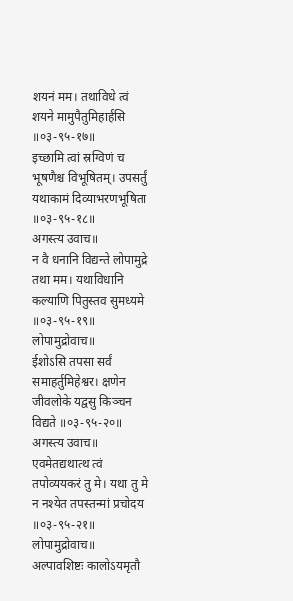शयनं मम। तथाविधे त्वं शयने मामुपैतुमिहार्हसि ॥०३-९५-१७॥
इच्छामि त्वां स्रग्विणं च भूषणैश्च विभूषितम्। उपसर्तुं यथाकामं दिव्याभरणभूषिता ॥०३-९५-१८॥
अगस्त्य उवाच॥
न वै धनानि विद्यन्ते लोपामुद्रे तथा मम। यथाविधानि कल्याणि पितुस्तव सुमध्यमे ॥०३-९५-१९॥
लोपामुद्रोवाच॥
ईशोऽसि तपसा सर्वं समाहर्तुमिहेश्वर। क्षणेन जीवलोके यद्वसु किञ्चन विद्यते ॥०३-९५-२०॥
अगस्त्य उवाच॥
एवमेतद्यथात्थ त्वं तपोव्ययकरं तु मे। यथा तु मे न नश्येत तपस्तन्मां प्रचोदय ॥०३-९५-२१॥
लोपामुद्रोवाच॥
अल्पावशिष्टः कालोऽयमृतौ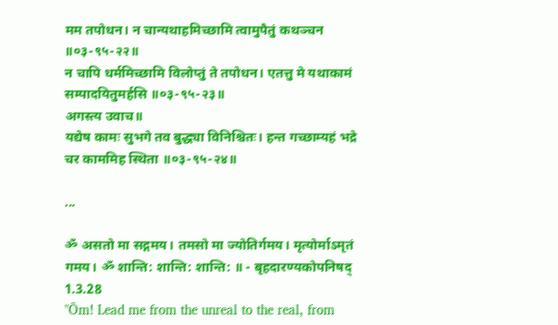मम तपोधन। न चान्यथाहमिच्छामि त्वामुपैतुं कथञ्चन ॥०३-९५-२२॥
न चापि धर्ममिच्छामि विलोप्तुं ते तपोधन। एतत्तु मे यथाकामं सम्पादयितुमर्हसि ॥०३-९५-२३॥
अगस्त्य उवाच॥
यद्येष कामः सुभगे तव बुद्ध्या विनिश्चितः। हन्त गच्छाम्यहं भद्रे चर काममिह स्थिता ॥०३-९५-२४॥

...

ॐ असतो मा सद्गमय। तमसो मा ज्योतिर्गमय। मृत्योर्माऽमृतं गमय। ॐ शान्ति: शान्ति: शान्ति: ॥ - बृहदारण्यकोपनिषद् 1.3.28
"Ōm! Lead me from the unreal to the real, from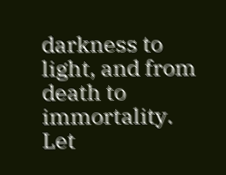darkness to light, and from death to immortality. Let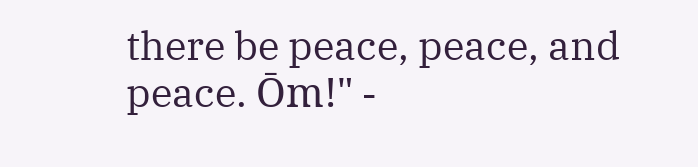there be peace, peace, and peace. Ōm!" -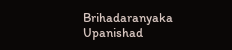Brihadaranyaka Upanishad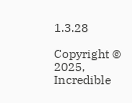1.3.28

Copyright © 2025, Incredible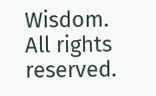Wisdom.
All rights reserved.